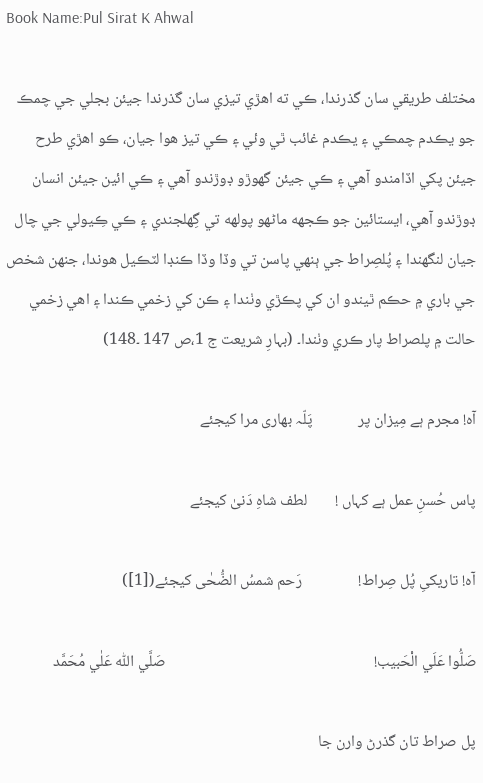Book Name:Pul Sirat K Ahwal

مختلف طريقي سان گذرندا، ڪي ته اهڙي تيزي سان گذرندا جيئن بجلي جي چمڪ جو يڪدم چمڪي ۽ يڪدم غائب ٿي وئي ۽ ڪي تيز هوا جيان، ڪو اهڙي طرح جيئن پکي اڏامندو آهي ۽ ڪي جيئن گھوڙو ڊوڙندو آهي ۽ ڪي ائين جيئن انسان ڊوڙندو آهي، ايستائين جو ڪجهه ماڻهو پولهه تي گِھلجندي ۽ ڪي ڪِيولي جي چال جيان لنگھندا ۽ پُلصِراط جي ٻنهي پاسن تي وڏا وڏا ڪنڊا لٽڪيل هوندا، جنهن شخص جي باري ۾ حڪم ٿيندو ان کي پڪڙي وٺندا ۽ ڪن کي زخمي ڪندا ۽ اهي زخمي حالت ۾ پلصراط پار ڪري وٺندا۔ (بہارِ شریعت ج 1،ص 147 ۔148)

آہ! مجرم ہے مِیزان پر             پَلّہ بھاری مرا کیجئے

پاس حُسنِ عمل ہے کہاں !        لطف شاہِ دَنیٰ کیجئے

آہ! تاریکیِ پُل صِراط!                رَحم شمسُ الضُّحٰی کیجئے([1])

صَلُّوا عَلَي الْحَبيب!                                                           صَلَّي اللّٰه عَلٰي مُحَمَّد

پل صراط تان گذرڻ وارن جا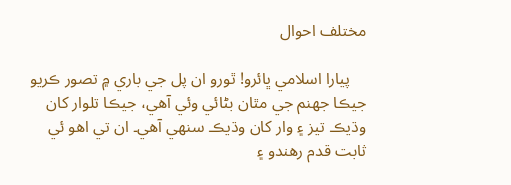مختلف احوال

    پيارا اسلامي ڀائرو! ٿورو ان پل جي باري ۾ تصور ڪريو جيڪا جهنم جي مٿان بڻائي وئي آهي، جيڪا تلوار کان وڌيڪ تيز ۽ وار کان وڌيڪ سنهي آهي۔ ان تي اهو ئي ثابت قدم رهندو ۽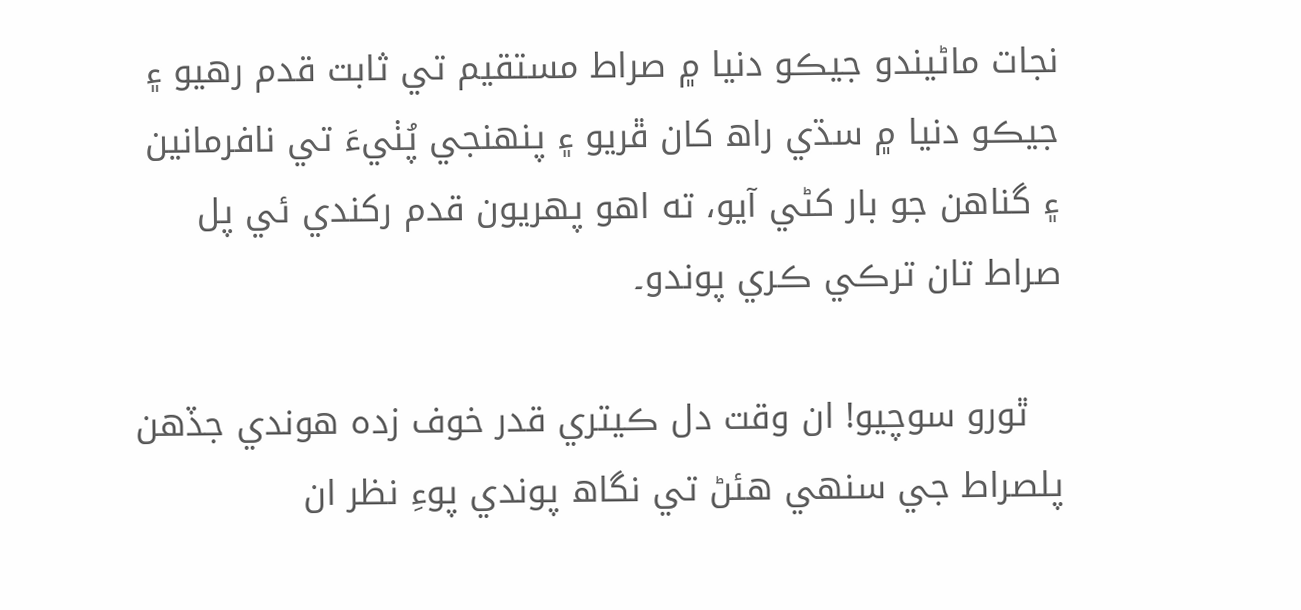نجات ماڻيندو جيڪو دنيا ۾ صراط مستقيم تي ثابت قدم رهيو ۽ جيڪو دنيا ۾ سڌي راھ کان ڦريو ۽ پنهنجي پُٺيءَ تي نافرمانين ۽ گناهن جو بار کڻي آيو، ته اهو پهريون قدم رکندي ئي پل صراط تان ترڪي ڪري پوندو۔

   ٿورو سوچيو! ان وقت دل ڪيتري قدر خوف زده هوندي جڏهن پلصراط جي سنهي هئڻ تي نگاھ پوندي پوءِ نظر ان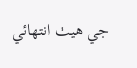جي هيٺ انتهائي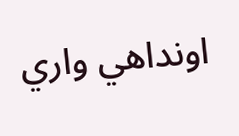اونداهي واري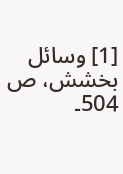[1] وسائل بخشش، ص 504۔